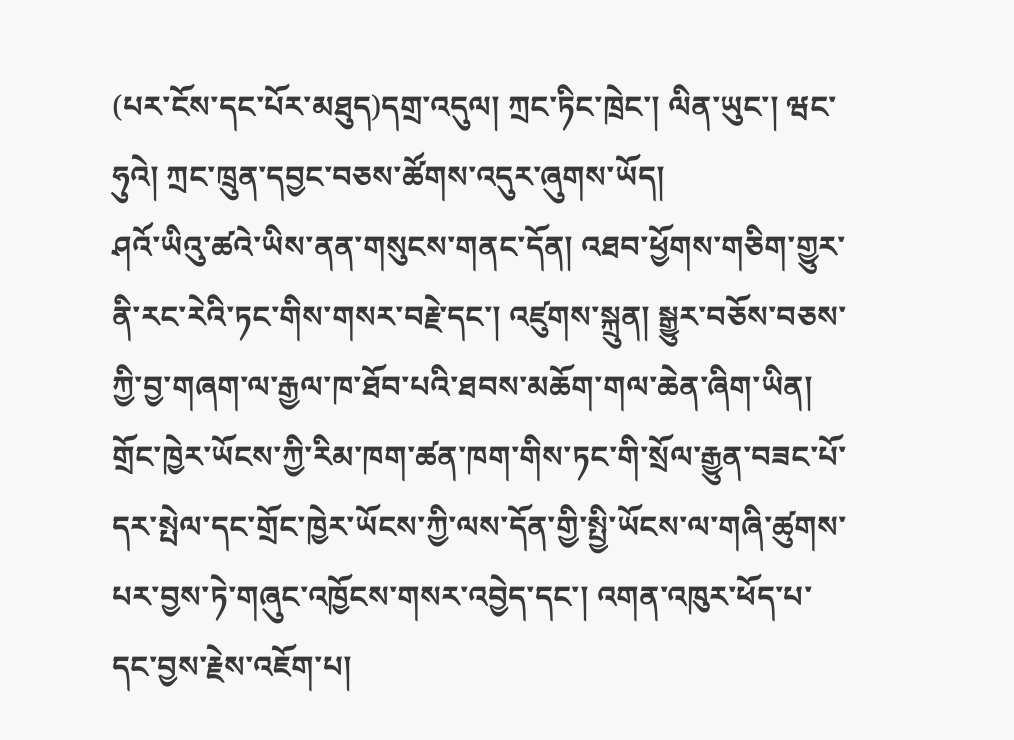(པར་ངོས་དང་པོར་མཐུད)དགྲ་འདུལ། ཀྲང་ཏིང་ཁྲེང་། ལིན་ཡུང་། ཝང་ཧུའེ། ཀྲང་ཁྲུན་དབྱང་བཅས་ཚོགས་འདུར་ཞུགས་ཡོད།
ཤའོ་ཡིའུ་ཚའེ་ཡིས་ནན་གསུངས་གནང་དོན། འཐབ་ཕྱོགས་གཅིག་གྱུར་ནི་རང་རེའི་ཏང་གིས་གསར་བརྗེ་དང་། འཛུགས་སྐྲུན། སྒྱུར་བཅོས་བཅས་ཀྱི་བྱ་གཞག་ལ་རྒྱལ་ཁ་ཐོབ་པའི་ཐབས་མཆོག་གལ་ཆེན་ཞིག་ཡིན། གྲོང་ཁྱེར་ཡོངས་ཀྱི་རིམ་ཁག་ཚན་ཁག་གིས་ཏང་གི་སྲོལ་རྒྱུན་བཟང་པོ་དར་སྤེལ་དང་གྲོང་ཁྱེར་ཡོངས་ཀྱི་ལས་དོན་གྱི་སྤྱི་ཡོངས་ལ་གཞི་ཚུགས་པར་བྱས་ཏེ་གཞུང་འཁྱོངས་གསར་འབྱེད་དང་། འགན་འཁུར་ཕོད་པ་དང་བྱས་རྗེས་འཇོག་པ།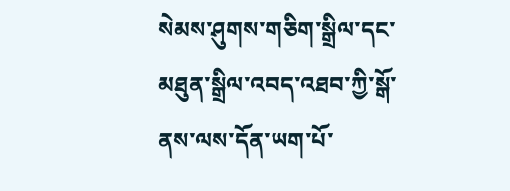སེམས་ཤུགས་གཅིག་སྒྲིལ་དང་མཐུན་སྒྲིལ་འབད་འཐབ་ཀྱི་སྒོ་ནས་ལས་དོན་ཡག་པོ་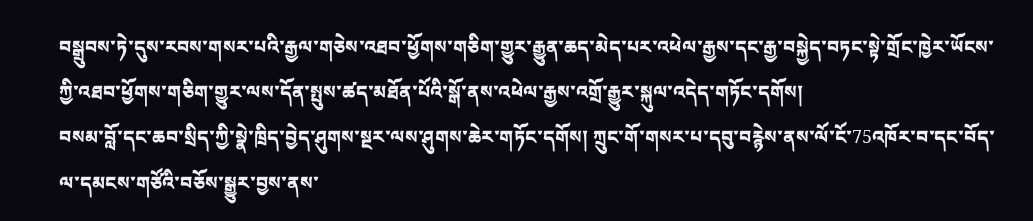བསྒྲུབས་ཏེ་དུས་རབས་གསར་པའི་རྒྱལ་གཅེས་འཐབ་ཕྱོགས་གཅིག་གྱུར་རྒྱུན་ཆད་མེད་པར་འཕེལ་རྒྱས་དང་རྒྱ་བསྐྱེད་བཏང་སྟེ་གྲོང་ཁྱེར་ཡོངས་ཀྱི་འཐབ་ཕྱོགས་གཅིག་གྱུར་ལས་དོན་སྤུས་ཚད་མཐོན་པོའི་སྒོ་ནས་འཕེལ་རྒྱས་འགྲོ་རྒྱུར་སྐུལ་འདེད་གཏོང་དགོས།
བསམ་བློ་དང་ཆབ་སྲིད་ཀྱི་སྣེ་ཁྲིད་བྱེད་ཤུགས་སྔར་ལས་ཤུགས་ཆེར་གཏོང་དགོས། ཀྲུང་གོ་གསར་པ་དབུ་བརྙེས་ནས་ལོ་ངོ་75འཁོར་བ་དང་བོད་ལ་དམངས་གཙོའི་བཅོས་སྒྱུར་བྱས་ནས་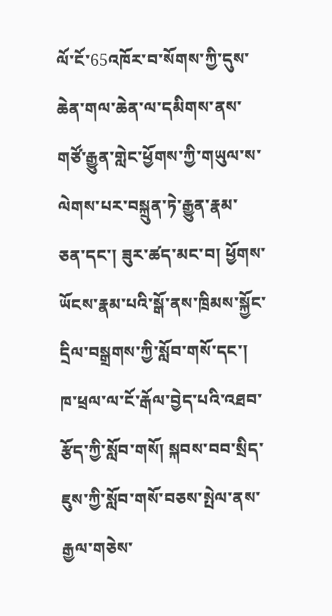ལོ་ངོ་65འཁོར་བ་སོགས་ཀྱི་དུས་ཆེན་གལ་ཆེན་ལ་དམིགས་ནས་གཙོ་རྒྱུན་གླེང་ཕྱོགས་ཀྱི་གཡུལ་ས་ལེགས་པར་བསྐྲུན་ཏེ་རྒྱུན་རྣམ་ཅན་དང་། ཟུར་ཚད་མང་བ། ཕྱོགས་ཡོངས་རྣམ་པའི་སྒོ་ནས་ཁྲིམས་སྐྱོང་དྲིལ་བསྒྲགས་ཀྱི་སློབ་གསོ་དང་། ཁ་ཕྲལ་ལ་ངོ་རྒོལ་བྱེད་པའི་འཐབ་རྩོད་ཀྱི་སློབ་གསོ། སྐབས་བབ་སྲིད་ཇུས་ཀྱི་སློབ་གསོ་བཅས་སྤེལ་ནས་རྒྱལ་གཅེས་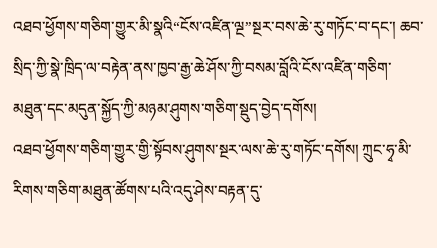འཐབ་ཕྱོགས་གཅིག་གྱུར་མི་སྣའི“ངོས་འཛིན་ལྔ”སྔར་བས་ཆེ་རུ་གཏོང་བ་དང་། ཆབ་སྲིད་ཀྱི་སྣེ་ཁྲིད་ལ་བརྟེན་ནས་ཁྱབ་རྒྱ་ཆེ་ཤོས་ཀྱི་བསམ་བློའི་ངོས་འཛིན་གཅིག་མཐུན་དང་མདུན་སྐྱོད་ཀྱི་མཉམ་ཤུགས་གཅིག་སྡུད་བྱེད་དགོས།
འཐབ་ཕྱོགས་གཅིག་གྱུར་གྱི་སྟོབས་ཤུགས་སྔར་ལས་ཆེ་རུ་གཏོང་དགོས། ཀྲུང་ཧྭ་མི་རིགས་གཅིག་མཐུན་ཚོགས་པའི་འདུ་ཤེས་བརྟན་དུ་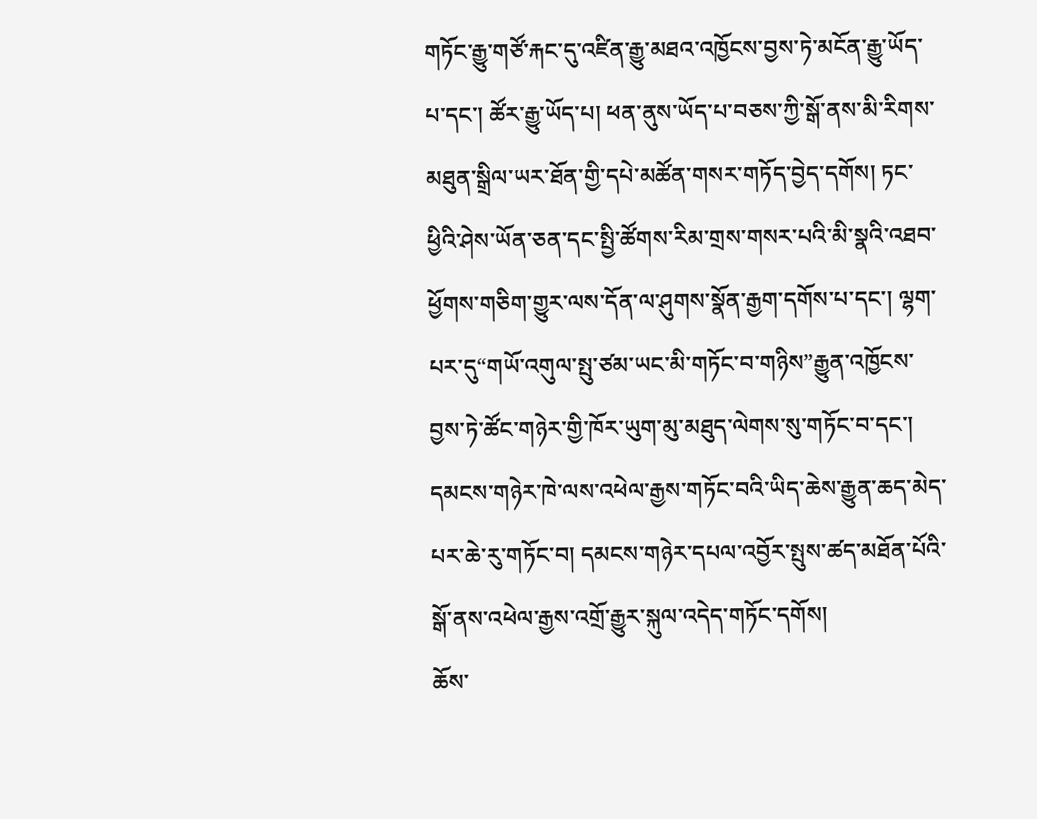གཏོང་རྒྱུ་གཙོ་རྐང་དུ་འཛིན་རྒྱུ་མཐའ་འཁྱོངས་བྱས་ཏེ་མངོན་རྒྱུ་ཡོད་པ་དང་། ཚོར་རྒྱུ་ཡོད་པ། ཕན་ནུས་ཡོད་པ་བཅས་ཀྱི་སྒོ་ནས་མི་རིགས་མཐུན་སྒྲིལ་ཡར་ཐོན་གྱི་དཔེ་མཚོན་གསར་གཏོད་བྱེད་དགོས། ཏང་ཕྱིའི་ཤེས་ཡོན་ཅན་དང་སྤྱི་ཚོགས་རིམ་གྲས་གསར་པའི་མི་སྣའི་འཐབ་ཕྱོགས་གཅིག་གྱུར་ལས་དོན་ལ་ཤུགས་སྣོན་རྒྱག་དགོས་པ་དང་། ལྷག་པར་དུ“གཡོ་འགུལ་སྤུ་ཙམ་ཡང་མི་གཏོང་བ་གཉིས”རྒྱུན་འཁྱོངས་བྱས་ཏེ་ཚོང་གཉེར་གྱི་ཁོར་ཡུག་མུ་མཐུད་ལེགས་སུ་གཏོང་བ་དང་། དམངས་གཉེར་ཁེ་ལས་འཕེལ་རྒྱས་གཏོང་བའི་ཡིད་ཆེས་རྒྱུན་ཆད་མེད་པར་ཆེ་རུ་གཏོང་བ། དམངས་གཉེར་དཔལ་འབྱོར་སྤུས་ཚད་མཐོན་པོའི་སྒོ་ནས་འཕེལ་རྒྱས་འགྲོ་རྒྱུར་སྐུལ་འདེད་གཏོང་དགོས།
ཆོས་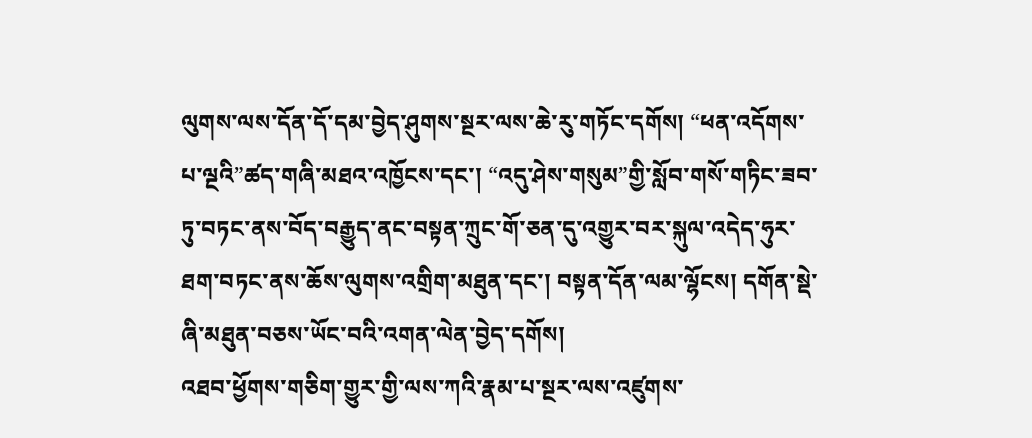ལུགས་ལས་དོན་དོ་དམ་བྱེད་ཤུགས་སྔར་ལས་ཆེ་རུ་གཏོང་དགོས། “ཕན་འདོགས་པ་ལྔའི”ཚད་གཞི་མཐའ་འཁྱོངས་དང་། “འདུ་ཤེས་གསུམ”གྱི་སློབ་གསོ་གཏིང་ཟབ་ཏུ་བཏང་ནས་བོད་བརྒྱུད་ནང་བསྟན་ཀྲུང་གོ་ཅན་དུ་འགྱུར་བར་སྐུལ་འདེད་ཧུར་ཐག་བཏང་ནས་ཆོས་ལུགས་འགྲིག་མཐུན་དང་། བསྟན་དོན་ལམ་ལྷོངས། དགོན་སྡེ་ཞི་མཐུན་བཅས་ཡོང་བའི་འགན་ལེན་བྱེད་དགོས།
འཐབ་ཕྱོགས་གཅིག་གྱུར་གྱི་ལས་ཀའི་རྣམ་པ་སྔར་ལས་འཛུགས་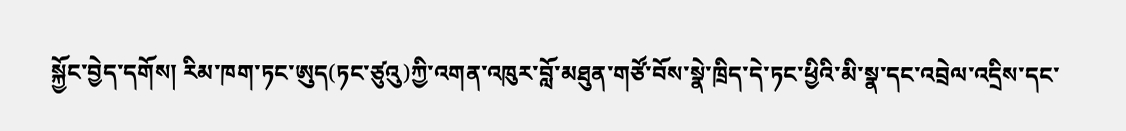སྐྱོང་བྱེད་དགོས། རིམ་ཁག་ཏང་ཨུད(ཏང་ཙུའུ)ཀྱི་འགན་འཁུར་བློ་མཐུན་གཙོ་བོས་སྣེ་ཁྲིད་དེ་ཏང་ཕྱིའི་མི་སྣ་དང་འབྲེལ་འདྲིས་དང་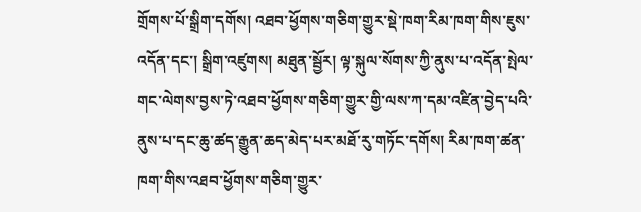གྲོགས་པོ་སྒྲིག་དགོས། འཐབ་ཕྱོགས་གཅིག་གྱུར་སྡེ་ཁག་རིམ་ཁག་གིས་ཇུས་འདོན་དང་། སྒྲིག་འཛུགས། མཐུན་སྦྱོར། ལྟ་སྐུལ་སོགས་ཀྱི་ནུས་པ་འདོན་སྤེལ་གང་ལེགས་བྱས་ཏེ་འཐབ་ཕྱོགས་གཅིག་གྱུར་གྱི་ལས་ཀ་དམ་འཛིན་བྱེད་པའི་ནུས་པ་དང་ཆུ་ཚད་རྒྱུན་ཆད་མེད་པར་མཐོ་རུ་གཏོང་དགོས། རིམ་ཁག་ཚན་ཁག་གིས་འཐབ་ཕྱོགས་གཅིག་གྱུར་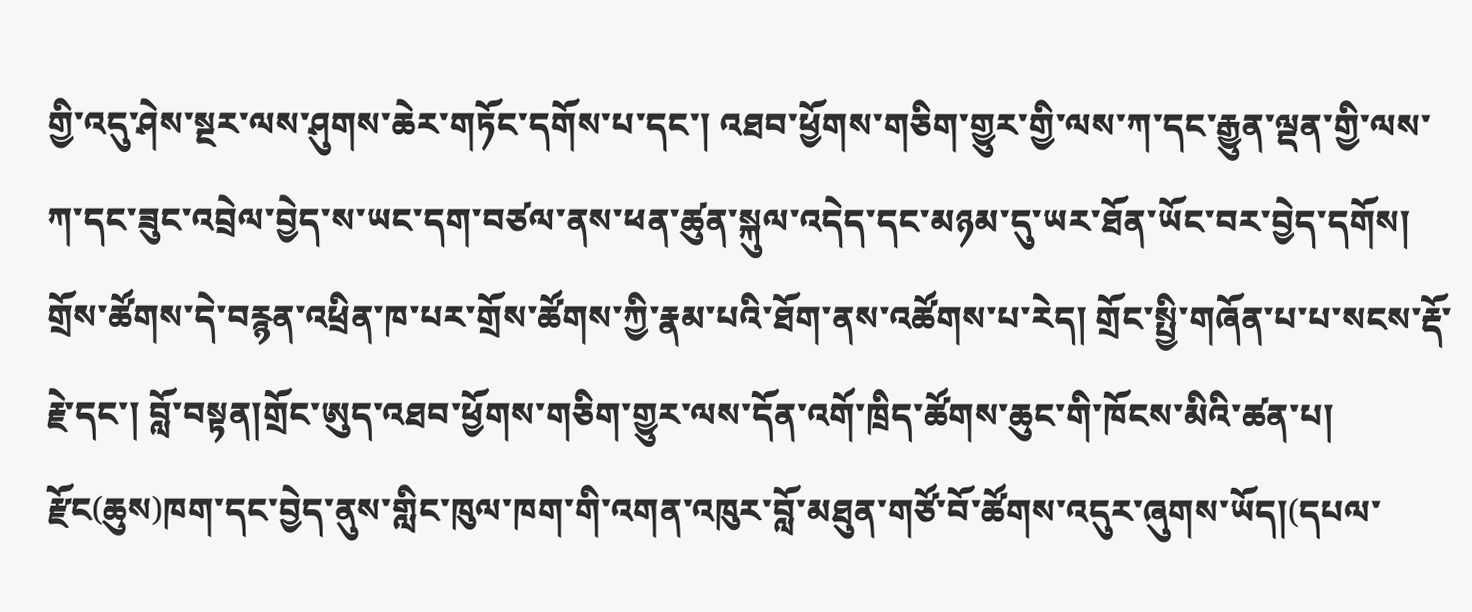གྱི་འདུ་ཤེས་སྔར་ལས་ཤུགས་ཆེར་གཏོང་དགོས་པ་དང་། འཐབ་ཕྱོགས་གཅིག་གྱུར་གྱི་ལས་ཀ་དང་རྒྱུན་ལྡན་གྱི་ལས་ཀ་དང་ཟུང་འབྲེལ་བྱེད་ས་ཡང་དག་བཙལ་ནས་ཕན་ཚུན་སྐུལ་འདེད་དང་མཉམ་དུ་ཡར་ཐོན་ཡོང་བར་བྱེད་དགོས།
གྲོས་ཚོགས་དེ་བརྙན་འཕྲིན་ཁ་པར་གྲོས་ཚོགས་ཀྱི་རྣམ་པའི་ཐོག་ནས་འཚོགས་པ་རེད། གྲོང་སྤྱི་གཞོན་པ་པ་སངས་རྡོ་རྗེ་དང་། བློ་བསྟན།གྲོང་ཨུད་འཐབ་ཕྱོགས་གཅིག་གྱུར་ལས་དོན་འགོ་ཁྲིད་ཚོགས་ཆུང་གི་ཁོངས་མིའི་ཚན་པ། རྫོང(ཆུས)ཁག་དང་བྱེད་ནུས་གླིང་ཁུལ་ཁག་གི་འགན་འཁུར་བློ་མཐུན་གཙོ་བོ་ཚོགས་འདུར་ཞུགས་ཡོད།(དཔལ་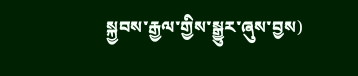སྐྱབས་རྒྱལ་གྱིས་སྒྱུར་ཞུས་བྱས)